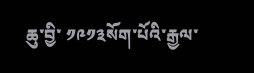ཆུ་བྱི་ ༡༩༡༣སོག་པོའི་རྒྱལ་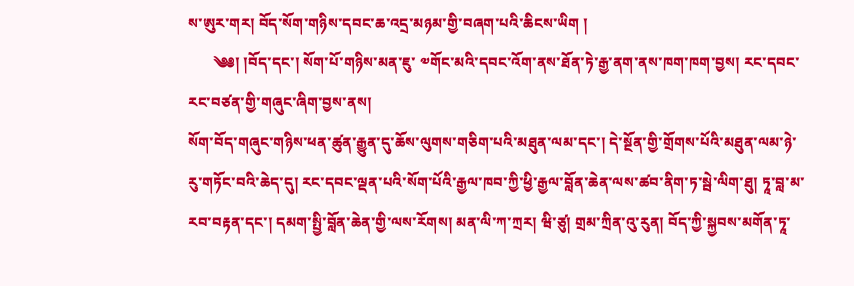ས་ཨུར་གར། བོད་སོག་གཉིས་དབང་ཆ་འདྲ་མཉམ་གྱི་བཞག་པའི་ཆིངས་ཡིག །
       ༄༅། །བོད་དང་། སོག་པོ་གཉིས་མན་ཇུ་ ༧གོང་མའི་དབང་འོག་ནས་ཐོན་ཏེ་རྒྱ་ནག་ནས་ཁག་ཁག་བྱས། རང་དབང་རང་བཙན་གྱི་གཞུང་ཞིག་བྱས་ནས།
སོག་བོད་གཞུང་གཉིས་ཕན་ཚུན་རྒྱུན་དུ་ཆོས་ལུགས་གཅིག་པའི་མཐུན་ལམ་དང་། དེ་སྔོན་གྱི་གྲོགས་པོའི་མཐུན་ལམ་ཉེ་རུ་གཏོང་བའི་ཆེད་དུ། རང་དབང་ལྡན་པའི་སོག་པོའི་རྒྱལ་ཁབ་ཀྱི་ཕྱི་རྒྱལ་བློན་ཆེན་ལས་ཚབ་ནིག་ཏ་སྦེ་ལིག་ཐུ། ཏཱ་བླ་མ་རབ་བརྟན་དང་། དམག་སྤྱི་བློན་ཆེན་གྱི་ལས་རོགས། མན་ལི་ཀ་ཀྲར། ཝི་ཙུ། གྲམ་ཀྲིན་འུ་རུན། བོད་ཀྱི་སྐྱབས་མགོན་ཏཱ་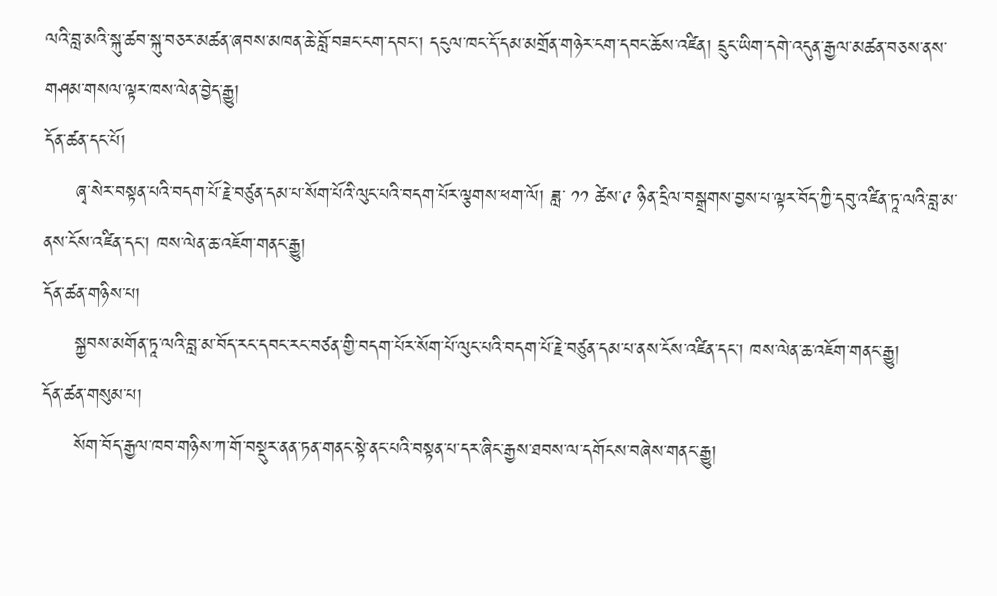ལའི་བླ་མའི་སྐུ་ཚབ་སྐུ་བཅར་མཚན་ཞབས་མཁན་ཆེ་བློ་བཟང་ངག་དབང་། དངུལ་ཁང་དོ་དམ་མགྲོན་གཉེར་ངག་དབང་ཆོས་འཛིན། དྲུང་ཡིག་དགེ་འདུན་རྒྱལ་མཚན་བཅས་ནས་གཤམ་གསལ་ལྟར་ཁས་ལེན་བྱེད་རྒྱུ།
དོན་ཚན་དང་པོ།
     ཞྭ་སེར་བསྟན་པའི་བདག་པོ་རྗེ་བཙུན་དམ་པ་སོག་པོའི་ལུང་པའི་བདག་པོར་ལྕགས་ཕག་ལོ། ཟླ་ ༡༡ ཚེས་༩ ཉིན་དྲིལ་བསྒྲགས་བྱས་པ་ལྟར་བོད་ཀྱི་དབུ་འཛིན་ཏཱ་ལའི་བླ་མ་ནས་ངོས་འཛིན་དང་། ཁས་ལེན་ཆ་འཇོག་གནང་རྒྱུ།
དོན་ཚན་གཉིས་པ།
     སྐྱབས་མགོན་ཏཱ་ལའི་བླ་མ་བོད་རང་དབང་རང་བཙན་གྱི་བདག་པོར་སོག་པོ་ལུང་པའི་བདག་པོ་རྗེ་བཙུན་དམ་པ་ནས་ངོས་འཛིན་དང་། ཁས་ལེན་ཆ་འཇོག་གནང་རྒྱུ།
དོན་ཚན་གསུམ་པ།
     སོག་བོད་རྒྱལ་ཁབ་གཉིས་ཀ་གོ་བསྡུར་ནན་ཏན་གནང་སྟེ་ནང་པའི་བསྟན་པ་དར་ཞིང་རྒྱས་ཐབས་ལ་དགོངས་བཞེས་གནང་རྒྱུ།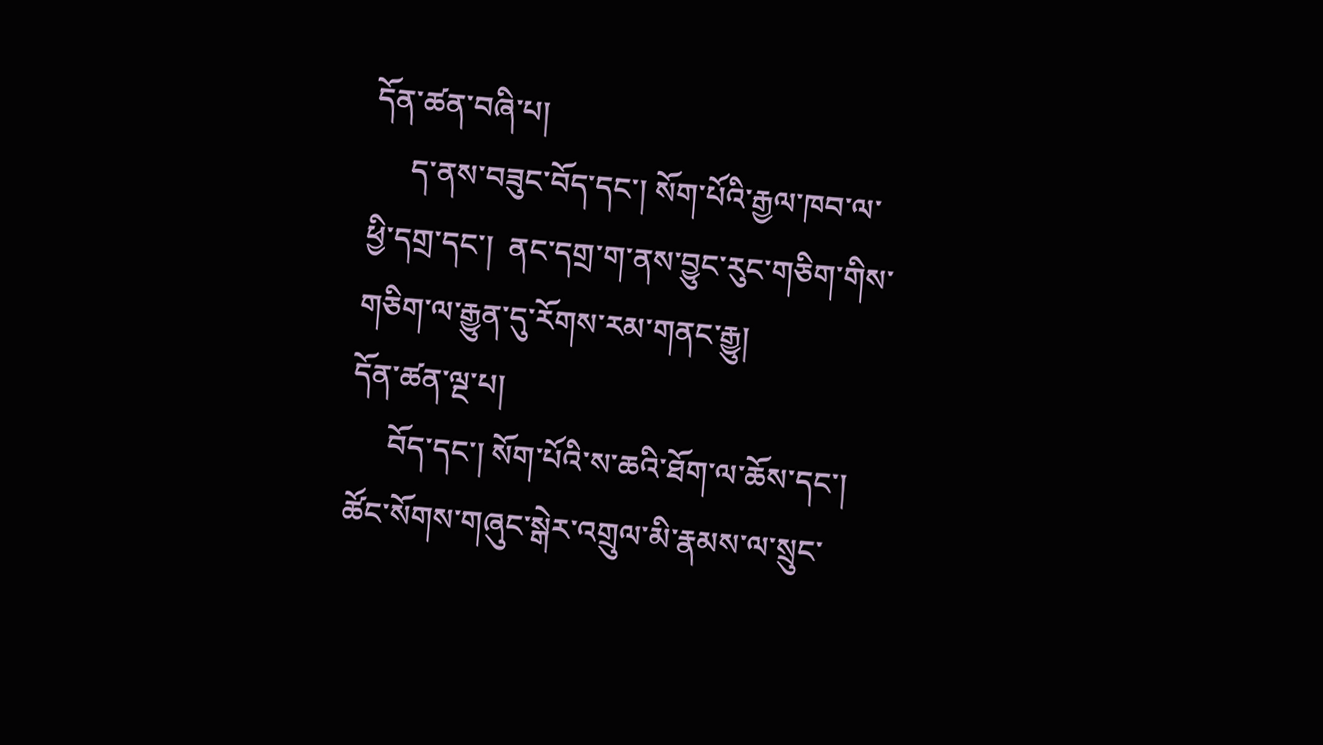དོན་ཚན་བཞི་པ།
     ད་ནས་བཟུང་བོད་དང་། སོག་པོའི་རྒྱལ་ཁབ་ལ་ཕྱི་དགྲ་དང་།  ནང་དགྲ་ག་ནས་བྱུང་རུང་གཅིག་གིས་གཅིག་ལ་རྒྱུན་དུ་རོགས་རམ་གནང་རྒྱུ།
དོན་ཚན་ལྔ་པ།
     བོད་དང་། སོག་པོའི་ས་ཆའི་ཐོག་ལ་ཆོས་དང་། ཚོང་སོགས་གཞུང་སྒེར་འགྲུལ་མི་རྣམས་ལ་སྲུང་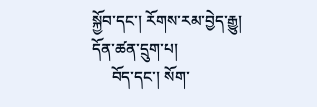སྐྱོབ་དང་། རོགས་རམ་བྱེད་རྒྱུ།
དོན་ཚན་དྲུག་པ།
     བོད་དང་། སོག་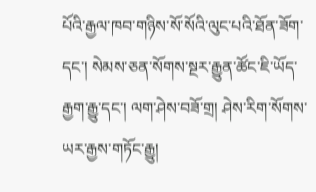པོའི་རྒྱལ་ཁབ་གཉིས་སོ་སོའི་ལུང་པའི་ཐོན་ཟོག་དང་། སེམས་ཅན་སོགས་སྔར་རྒྱུན་ཚོང་ཇི་ཡོད་རྒྱག་རྒྱུ་དང་། ལག་ཤེས་བཟོ་གྲ། ཤེས་རིག་སོགས་ཡར་རྒྱས་གཏོང་རྒྱུ།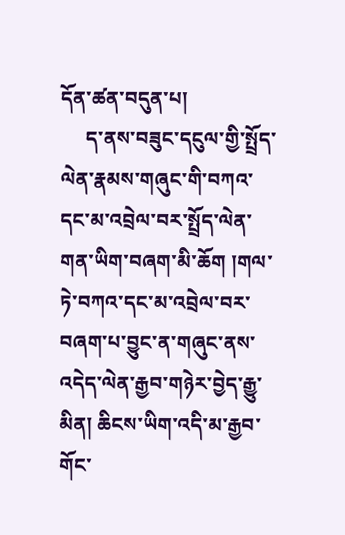དོན་ཚན་བདུན་པ།
     ད་ནས་བཟུང་དངུལ་གྱི་སྤྲོད་ལེན་རྣམས་གཞུང་གི་བཀའ་དང་མ་འབྲེལ་བར་སྤྲོད་ལེན་གན་ཡིག་བཞག་མི་ཆོག །གལ་ཏེ་བཀའ་དང་མ་འབྲེལ་བར་བཞག་པ་བྱུང་ན་གཞུང་ནས་འདེད་ལེན་རྒྱབ་གཉེར་བྱེད་རྒྱུ་མིན། ཆིངས་ཡིག་འདི་མ་རྒྱབ་གོང་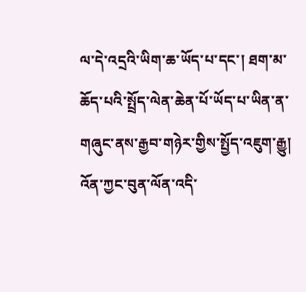ལ་དེ་འདྲའི་ཡིག་ཆ་ཡོད་པ་དང་། ཐག་མ་ཆོད་པའི་སྤྲོད་ལེན་ཆེན་པོ་ཡོད་པ་ཡིན་ན་གཞུང་ནས་རྒྱབ་གཉེར་གྱིས་སྤྱོད་འཇུག་རྒྱུ། འོན་ཀྱང་བུན་ལོན་འདི་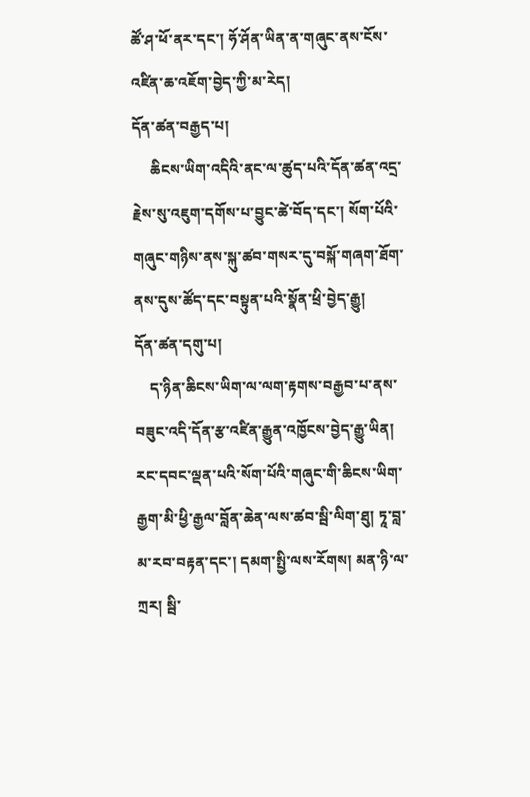ཚོ་ཤ་ཕོ་ནར་དང་། ཧོ་ཤོན་ཡིན་ན་གཞུང་ནས་ངོས་འཛིན་ཆ་འཇོག་བྱེད་ཀྱི་མ་རེད།
དོན་ཚན་བརྒྱད་པ།
     ཆིངས་ཡིག་འདིའི་ནང་ལ་ཚུད་པའི་དོན་ཚན་འདྲ་རྗེས་སུ་འཇུག་དགོས་པ་བྱུང་ཚེ་བོད་དང་། སོག་པོའི་གཞུང་གཉིས་ནས་སྐུ་ཚབ་གསར་དུ་བསྐོ་གཞག་ཐོག་ནས་དུས་ཚོད་དང་བསྟུན་པའི་སྣོན་ཕྲི་བྱེད་རྒྱུ།
དོན་ཚན་དགུ་པ།
    ད་ཉིན་ཆིངས་ཡིག་ལ་ལག་རྟགས་བརྒྱབ་པ་ནས་བཟུང་འདི་དོན་རྩ་འཛིན་རྒྱུན་འཁྱོངས་བྱེད་རྒྱུ་ཡིན། རང་དབང་ལྡན་པའི་སོག་པོའི་གཞུང་གི་ཆིངས་ཡིག་རྒྱག་མི་ཕྱི་རྒྱལ་བློན་ཆེན་ལས་ཚབ་སྦི་ལིག་ཐུ། ཏཱ་བླ་མ་རབ་བརྟན་དང་། དམག་སྤྱི་ལས་རོགས། མན་ཉི་ལ་ཀྲར། སྦི་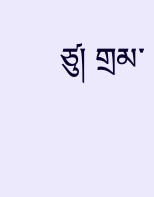ཙུ། གྲམ་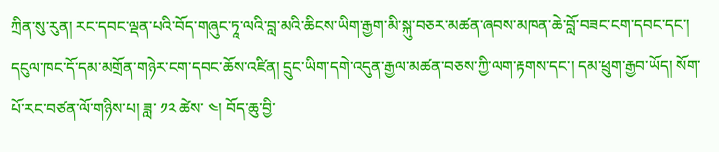ཀྲིན་སུ་རུན། རང་དབང་ལྡན་པའི་བོད་གཞུང་ཏཱ་ལའི་བླ་མའི་ཆིངས་ཡིག་རྒྱག་མི་སྐུ་བཅར་མཚན་ཞབས་མཁན་ཆེ་བློ་བཟང་ངག་དབང་དང་། དངུལ་ཁང་དོ་དམ་མགྲོན་གཉེར་ངག་དབང་ཆོས་འཛིན། དྲུང་ཡིག་དགེ་འདུན་རྒྱལ་མཚན་བཅས་ཀྱི་ལག་རྟགས་དང་། དམ་ཕྲུག་རྒྱབ་ཡོད། སོག་པོ་རང་བཙན་ལོ་གཉིས་པ། ཟླ་ ༡༢ ཚེས་ ༤། བོད་ཆུ་བྱི་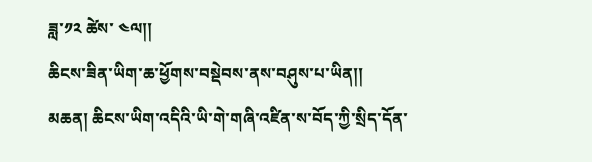ཟླ་༡༢ ཚེས་ ༤ལ།།
ཆིངས་ཟིན་ཡིག་ཆ་ཕྱོགས་བསྡེབས་ནས་བཤུས་པ་ཡིན།།
མཆན། ཆིངས་ཡིག་འདིའི་ཡི་གེ་གཞི་འཛིན་ས་བོད་ཀྱི་སྲིད་དོན་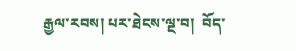རྒྱལ་རབས། པར་ཐེངས་ལྔ་བ།  བོད་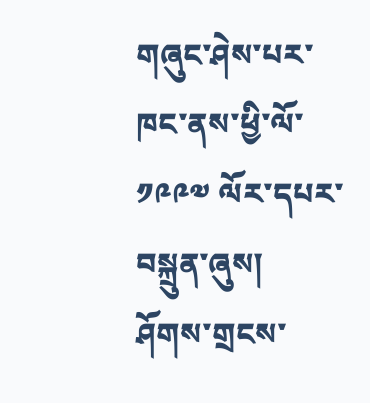གཞུང་ཤེས་པར་ཁང་ནས་ཕྱི་ལོ་༡༩༩༧ ལོར་དཔར་བསྐྲུན་ཞུས། ཤོགས་གྲངས་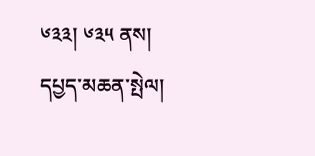༦༣༣། ༦༣༥ ནས།
དཔྱད་མཆན་སྤེལ།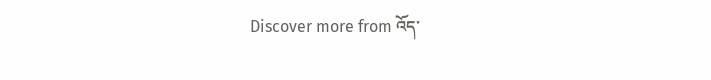Discover more from འོད་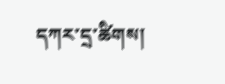དཀར་དྲ་ཚིགས།